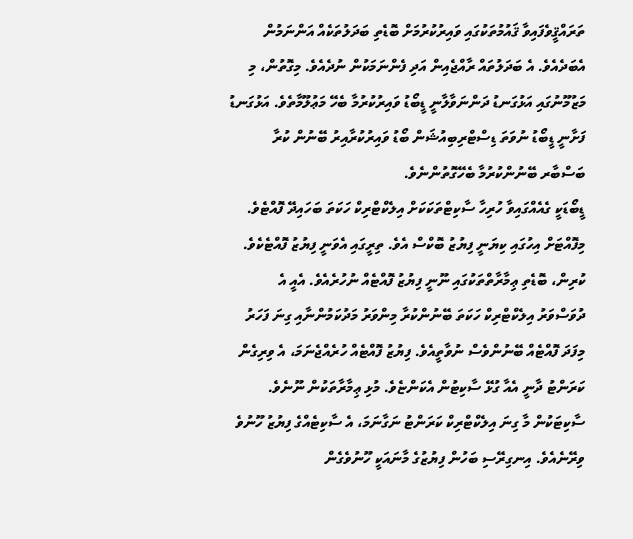ތަރައްޤީވެފައިވާ ޤައުމުތަކުގައި ވައިރުކުރުމަށް ބޮޑެތި ބަދަލުތަކެއް އަންނަމުން އެބަދެއެވެ. އެ ބަދަލުތައް ރާއްޖެއިން އަދި ފެންނަމަކުން ނުދެއެވެ. މިގޮތުން، މި މަޒުމޫނުގައި އަޅުގަނޑު ދަންނަވާލާނީ ޑީބޯޑު ވައިރުކުރުމާ ބެހޭ މަޢުލޫމާތެވެ. އަޅުގަނޑު ފަށާނީ ޑީބޯޑު ނުވަތަ ޑިސްޓްރިބިއުޝަން ބޯޑު ވައިރުކުރާއިރު ބޭނުން ކުރާ ބަސްބާރ ބޭނުންކުރުމާ ބެހޭގޮތުންނެވެ.
ޑީބޯޑަކީ ގެއެއްގައިވާ ހުރިހާ ސާކިޓްތަކަކަށް އިލެކްޓްރިކް ހަކަތަ ބަހައިދޭ ފޮއްޓެވެ. މިފޮއްޓަށް އިހުގައި ކިޔަނީ ފިޔުޒު ބޮކްސް އެވެ. ތިރީގައި އެވަނީ ފިޔުޒު ފޮއްޓެކެވެ. ކުރިން، ބޮޑެތި ޢިމާރާތްތަކުގައި ނޫނީ ފިޔުޒު ފޮއްޓެއް ނުހުރެއެވެ. އެއީ އެ ދުވަސްވަރު އިލެކްޓްރިކް ހަކަތަ ބޭނުންކުރާ މިންވަރު މަދުކަމުންނާއި ގިނަ ފަހަރު މިފަދަ ފޮއްޓެއް ބޭނުންވެސް ނުވާތީއެވެ. ފިޔުޒު ފޮއްޓެއް ހުރެއްޖެނަމަ، އެ ވިރިގެން ކަރަންޓު ދާނީ އެއާ ގުޅޭ ސާކިޓުން އެކަންޏެވެ. މުޅި ޢިމާރާތަކުން ނޫނެވެ.
ސާކިޓަކުން މާ ގިނަ އިލެކްޓްރިކް ކަރަންޓު ނަގާނަމަ، އެ ސާކިޓެއްގެ ފިޔުޒު ހޫނުވެ ވިރޭނެއެވެ. އިނގިރޭސި ބަހުން ފިޔުޒުގެ މާނައަކީ ހޫނުވެގެން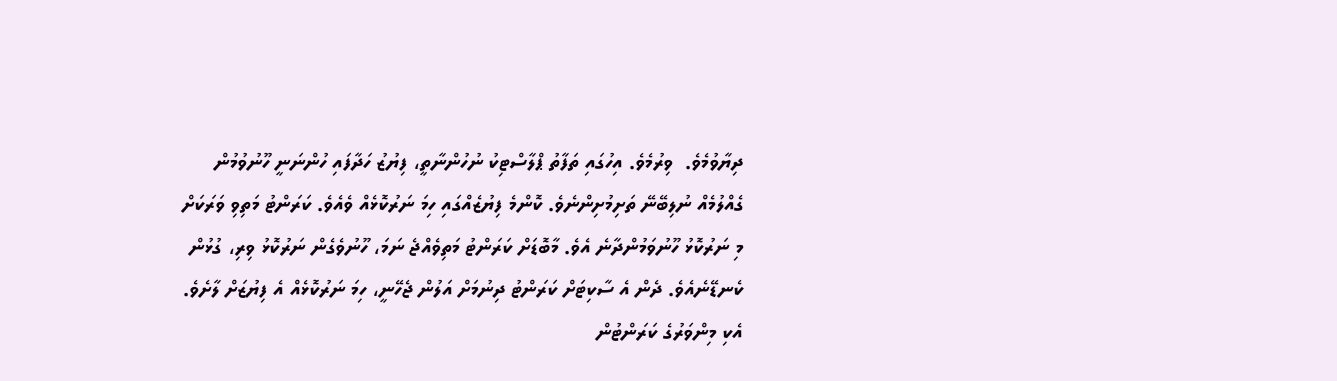ދިޔާވުމެވެ.  ވިރުމެވެ. އިހުގައި ތަފާތު ޕްލާސްޓިކު ނުހުންނާތީ، ފިޔުޒު ހަދާފައި ހުންނަނީ ހޫނުވުމުން ގެއްލުމެއް ނުލިބޭނޭ ތަށިމުށިންނެވެ. ކޮންމެ ފިޔުޒެއްގައި ހިމަ ނަރުކޮޅެއް ވެއެވެ. ކަރަންޓު މަތިވި ވަރަކަށް މި ނަރުކޮޅު ހޫނުވަމުންދާނެ އެވެ. މާބޮޑަށް ކަރަންޓު މަތިވެއްޖެ ނަމަ، ހޫނުވެގެން ނަރުކޮޅު ވިރި، ގުޅުން ކެނޑޭނެއެވެ. ދެން އެ ސާކިޓަށް ކަރަންޓު ދިނުމަށް އަލުން ޖެހޭނީ، ހިމަ ނަރުކޮޅެއް އެ ފިޔުޒަށް ލާށެވެ. އެކި މިންވަރުގެ ކަރަންޓުން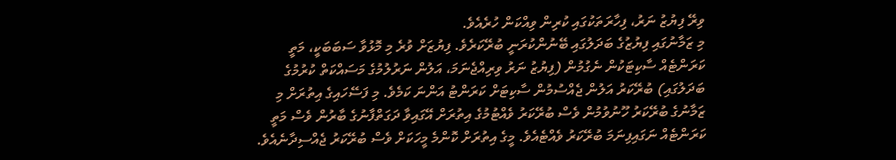ވިރޭ ފިޔުޒު ނަރު، ފިހާރަތަކުގައި ކުރިން ވިއްކަން ހުރެއެވެ.
މި ޒަމާނުގައި ފިޔުޒުގެ ބަދަލުގައި ބޭނުންކުރަނީ ބުރޭކަރެވެ. ފިޔުޒަށް ވުރެ މި މޮޅުވާ ސަބަބަކީ، މަތީ ކަރަންޓެއް ސާކިޓަކުން ނެގުމުން (ފިޔުޒު ނަރު ވިރިއްޖެނަމަ، އަލުން ނަރުލުމުގެ މަސައްކަތް ކުރުމުގެ ބަދަލުގައި) ބުރޭކަރު އަލުން ޖެއްސުމުން ސާކިޓަށް ކަރަންޓު އަންނަ ކަމެވެ. މި ފަސޭހައިގެ އިތުރަށް މި ޒަމާނުގެ ބުރޭކަރު ހޫނުވުމުން ވެސް ބުރޭކަރު ވެއްޓުމުގެ އިތުރަށް އޭގައިވާ ދަގަތްފާނުގެ ބާރުން ވެސް މަތީ ކަރަންޓެއް ނަގައިފިނަމަ ބުރޭކަރު ވެއްޓެއެވެ. މީގެ އިތުރަށް ކޮންމެ މީހަކަށް ވެސް ބުރޭކަރު ޖެއްސިދާނެއެވެ.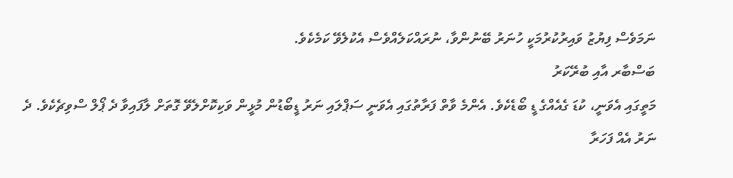ނަމަވެސް ފިޔުޒު ވައިރުކުރުމަކީ ހުނަރު ބޭނުންވާ، ނުރައްކަލެއްވެސް އެކުލެވޭ ކަމެކެވެ.
ބަސްބާރ އާއި ބުރޭކަރު
މަތީގައި އެވަނީ، ކުޑަ ގެއެއްގެ ޑީ ބޯޑެކެވެ. އެންމެ ވާތް ފަރާތުގައި އެވަނީ ސަޕްލައި ނަރު ޑީބޯޑުން މުޅީން ވަކިކޮށްލެވޭ ގޮތަށް ލާފައިވާ ދެ ޕޯލް ސްވިޗެކެވެ. ދެ ނަރު އެއް ފަހަރާ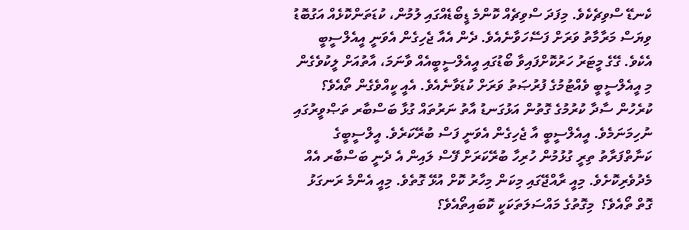ކެނޑޭ ސްވިޗެކެވެ. މިފަދަ ސްވިޗެއް ކޮންމެ ޑީބޯޑެއްގައި ލުމުން، ކުޑަތަންކޮޅެއް އަގުބޮޑު ވިޔަސް މަރާމާތު ވަރަށް ފަސޭހަވާނެއެވެ. ދެން އެއާ ޖެހިގެން އެވަނީ އީއެލްސީބީ އެކެވެ. ގޭގެ މީޓަރު ހަރުކޮށްފައިވާ ބޯޑުގައި އީއެލްސީބީއެއް ވާނަމަ، އާތުއަށް ލީކުވެގެން މި އީއެލްސީބީ ވެއްޓުމުގެ ފުރުޞަތު ވަރަށް ކުޑަވާނެއެވެ. އެއީ ކީއްވެގެން ތޯއެވެ؟  ކުރެހުން ސާދާ ކުރުމުގެ ގޮތުން އަޅުގަނޑު އާތު ނަރުތައް ގުޅާ ބަސްބާރ ތަޞްވީރުގައި ނުހިމަނަމެވެ. އީއެލްސީބީ އާ ޖެހިގެން އެވަނީ ފަސް ބުރޭކަރެވެ. އީލްސީބީގެ ކަނާތްފަރާތު ތިރީ ގުޅުމުން ހުރިހާ ބުރޭކަރަށް ފޭސް ލައިން އެ ދެނީ ބަސްބާރ އެއް މެދުވެރިކޮށެވެ. މިއީ ރާއްޖޭގައި މިކަން މިހާރު ކޮށް އުޅޭ ގޮތެވެ. މިއީ އެންމެ ރަނގަޅު ގޮތް ތޯއެވެ؟  މިގޮތުގެ މައްސަލަތަކަކީ ކޮބައިތޯއެވެ؟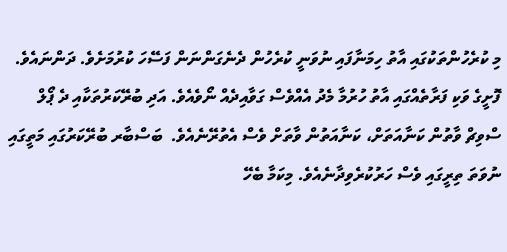މި ކުރެހުންތަކުގައި އާތު ހިމަނާފައި ނުވަނީ ކުރެހުން ދެނެގަންނަން ފަސޭހަ ކުރުމަށެވެ. ދަންނައެވެ. ފޮށީގެ ވަކި ފަރާތެއްގައި އާތު ހުރުމާ މެދު އެއްވެސް ގަވާއިދެއް ނޯވެއެވެ. އަދި ބުރޭކަރުތަކާއި ދެ ޕޯލް ސްވިޗް ވާތުން ކަނާއަތަށް، ކަނާއަތުން ވާތަށް ވެސް އެތުރޭނެއެވެ.  ބަސްބާރ ބުރޭކަރުގައި މަތީގައި ނުވަތަ ތިރީގައި ވެސް ހަރުކުރެވިދާނެއެވެ. މިކަމާ ބެހޭ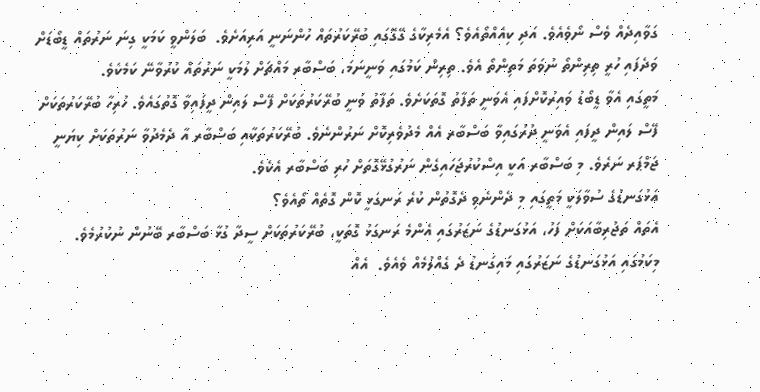ގަވާއިދެއް ވެސް ނޯވެއެވެ. އަދި ކިއެއްތޯއެވެ؟ އެމެރިކާގެ ގޭގޭގައި ބުރޭކަރުތައް ހުންނަނީ އަރިއަށެވެ.  ބަލަންވީ ކަމަކީ ގިނަ ނަރުތައް ޑީބޯޑަށް ވަދެފައި ހުރީ ތިރިންތޯ ނުވަތަ މަތިންތޯ އެވެ. ތިރިން ކަމުގައި ވަނީނަމަ، ބަސްބާރ މައްޗަށް ލުމަކީ ނަރުތައް ކުރުވާނޭ ކަމެކެވެ.
މަތީގައި އެވާ ޑީބޯޑު ވައިރުކޮށްފައި އެވަނީ ތަފާތު ގޮތަކަށެވެ. ތަފާތު ވަނީ ބުރޭކަރުތަކަށް ފޭސް ލައިން ދީފައިވާ ގޮތުގައެވެ. ހުރިހާ ބުރޭކަރުތަކަށް ފޭސް ލައިން ދީފައި އެވަނީ ދުރުގައިވާ ބަސްބާރ އެއް މެދުވެރިކޮށް ނަރުންނެވެ. ބުރޭކަރުތަކާއި ބަސްބާރ އާ ދެމެދުވާ ނަރުތަކަށް ކިޔަނީ ޖަމްޕަރ ނަރެވެ. މި ބަސްބާރ އަކީ އިސްކުރުޖަހައިގެން ނަރުގުޅޭގޮތަށް ހުރި ބަސްބާރ އެކެވެ.
އަޅުގަނޑުގެ ސުވާލަކީ މަތީގައި މި ދެންނެވި ދެގޮތުން ކުރެ ރަނގަޅީ ކޮން ގޮތެއް ތޯއެވެ؟
އެތައް ތަޖުރިބާއަކަށް ފަހު، އަޅުގަނޑުގެ ނަޒަރުގައި އެންމެ ރަނގަޅު ގޮތަކީ، ބުރޭކަރުތަކަށް ސީދާ ގުޅާ ބަސްބާރ ބޭނުން ނުކުރުމެވެ. މިކަމުގައި އަޅުގަނޑުގެ ނަޒަރުގައި މައިގަނޑު ދެ ގެއްލުމެއް ވެއެވެ.  އެއް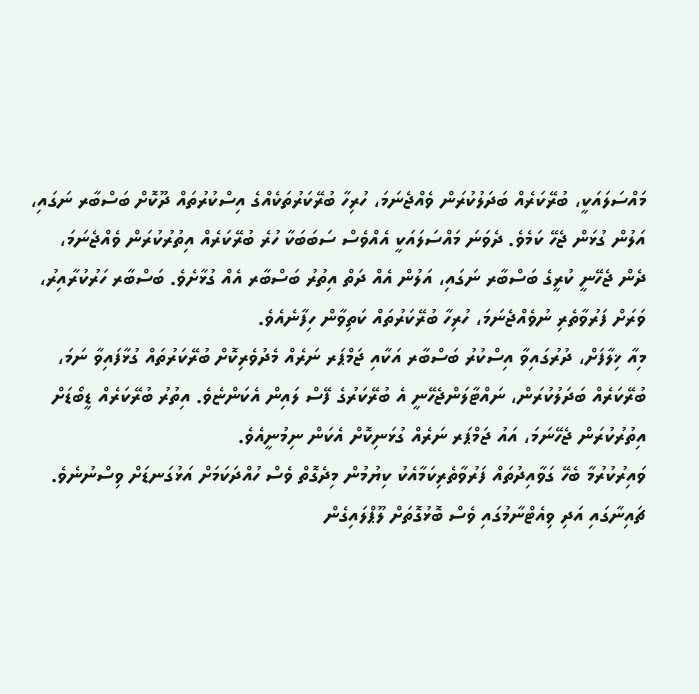މައްސަލައަކީ، ބުރޭކަރެއް ބަދަލުކުރަން ވެއްޖެނަމަ، ހުރިހާ ބުރޭކަރުތަކެއްގެ އިސްކުރުތައް ދޫކޮށް ބަސްބާރ ނަގައި، އަލުން ގުޅަން ޖެހޭ ކަމެވެ. ދެވަނަ މައްސަލައަކީ އެއްވެސް ސަބަބަކާ ހުރެ ބުރޭކަރެއް އިތުރުކުރަން ވެއްޖެނަމަ، ދެން ޖެހޭނީ ކުރީގެ ބަސްބާރ ނަގައި، އަލުން އެއް ދަތް އިތުރު ބަސްބާރ އެއް ގުޅާށެވެ. ބަސްބާރ ހަރުކުރާއިރު، ވަރަށް ފަރުވާތެރި ނުވެއްޖެނަމަ، ހުރިހާ ބުރޭކަރުތައް ކަތިވާން ހިފާނެއެވެ.
މިއާ ޚިލާފަށް، ދުރުގައިވާ އިސްކުރު ބަސްބާރ އަކާއި ޖަމްޕަރ ނަރެއް މެދުވެރިކޮށް ބުރޭކަރުތައް ގުޅާފައިވާ ނަމަ، ބުރޭކަރެއް ބަދަލުކުރަން، ނައްޓާލަންޖެހޭނީ އެ ބުރޭކަރުގެ ފޭސް ލައިން އެކަންޏެވެ. އިތުރު ބުރޭކަރެއް ޑީބޯޑަށް އިތުރުކުރަން ޖެހޭނަމަ، އައު ޖަމްޕަރ ނަރެއް ގުޅަނިކޮށް އެކަން ނިމުނީއެވެ.
ވައިރުކުރުމާ ބެހޭ ގަވާއިދުތައް ފަރުވާތެރިކަމާއެކު ކިޔުމުން މިދެގޮތް ވެސް ހުއްދަކަމަށް އަޅުގަނޑަށް ވިސްނުނެވެ. ޗައިނާގައި އަދި ވިއެޓްނާމުގައި ވެސް ބޮޅުގޮތަށް ލޫޕްލައިގެން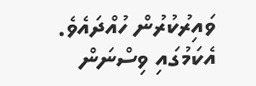ވައިރުކުރުން ހުއްދައެވެ. އެކަމުގައި ވިސްނަން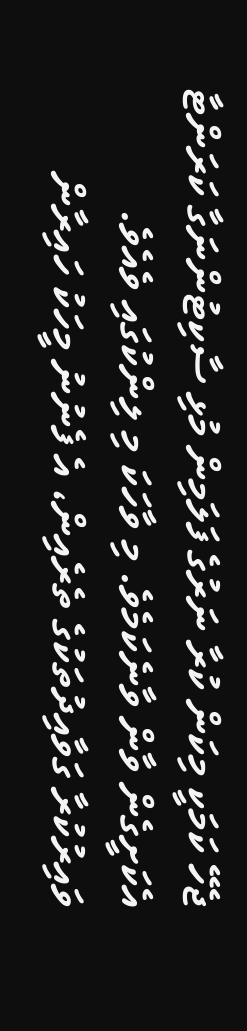ޖެހޭ ކަމަކީ މިކަން ކުރާ ނަރުގެ ފަލަމިން މުޅި ސާކިޓުންނަގާ ކަރަންޓާ އެކަށީގެން ވާން ވާނެކަމެވެ. މި ވާހަކަ މި ލިންކުގައި ވެއެވެ.
ވައިރުކުރާ ގަވާއިދުތަކުގެ ތެރެއިން، އެ ފެނުނު މީހަކު ހައިރާން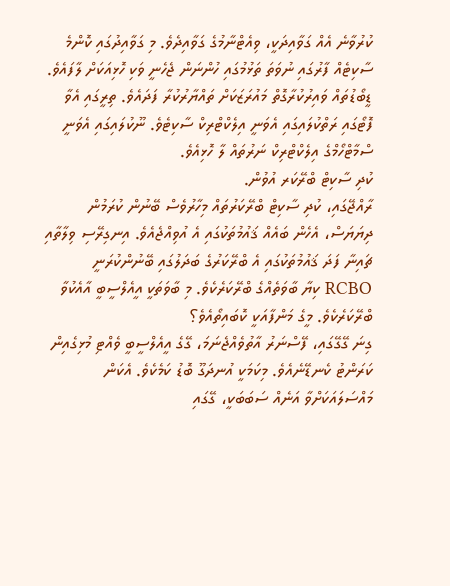ކުރުވާނެ އެއް ގަވާއިދަކީ، ވިއެޓްނާމުގެ ގަވާއިދެވެ. މި ގަވާއިދުގައި ކޮންމެ ސާކިޓެއް ފާރުގައި ނުވަތަ ތަޅުމުގައި ހުންނަން ޖެހެނީ ވަކި ހޮޅިއަކަށް ލާފައެވެ. ޑީބޯޑުތައް ވައިރުކުރާގޮތް މައުރަޒަކަށް ތައްޔާރުކުރާ ފަދައެވެ. ތިރީގައި އެވާ ފޮޓޯގައި ރަތްކުލައިގައި އެވަނީ އިލެކްޓްރިކް ސާކިޓެވެ. ނޫކުލައިގައި އެވަނީ ސްމާޓްހޯމްގެ އިލެކްޓްރިކް ނަރުތައް ލާ ހޮޅިއެވެ.
ކުދި ސާކިޓް ބްރޭކަރ އުވުން.
ރާއްޖޭގައި، ކުދި ސާކިޓް ބްރޭކަރުތައް މިހާރުވެސް ބޭނުން ކުރަމުން ދިޔަޔަސް، އެހެން ބައެއް ޤައުމުތަކުގައި އެ އުވިއްޖެއެވެ. އިނގިރޭސި ވިލާތާއި ޗައިނާ ފަދަ ޤައުމުތަކުގައި އެ ބްރޭކަރުގެ ބަދަލުގައި ބޭނުންކުރަނީ RCBO ކިޔާ ބާވަތެއްގެ ބްރޭކަރެކެވެ. މި ބާވަތަކީ އީއެލްސީބީ އާއެކުވާ ބްރޭކަރެކެވެ. މީގެ މަންފާއަކީ ކޮބައިތޯއެވެ؟
ގިނަ ގޭގޭގައި، ފޭސްނަރު އާތުވެއްޖެނަމަ، ގޭގެ އީއެލްސީބީ ވެއްޓި މުޅިގެއިން ކަރަންޓު ކެނޑޭނެއެވެ. މިކަމަކީ އުނދަގޫ ބޮޑު ކަމެކެވެ. އެކަން މައްސަލައަކަށްވާ އަނެއް ސަބަބަކީ، ގޭގައި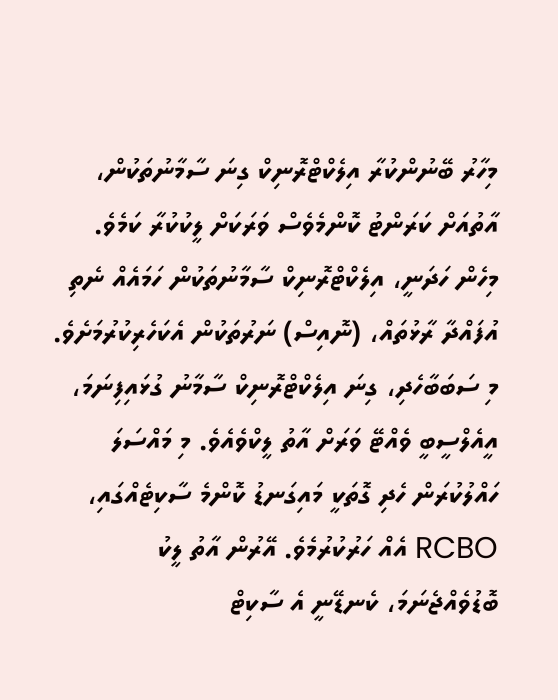މިހާރު ބޭނުންކުރާ އިލެކްޓްރޮނިކް ގިނަ ސާމާނުތަކުން، އާތުއަށް ކަރަންޓު ކޮންމެވެސް ވަރަކަށް ލީކުކުރާ ކަމެވެ. މިހެން ހަދަނީ، އިލެކްޓްރޮނިކް ސާމާނުތަކުން ހަމައެއް ނެތި އުފައްދާ ރާޅުތައް، (ނޮއިސް) ނަރުތަކުން އެކަހެރިކުރުމަށެވެ. މި ސަބަބާހެދި، ގިނަ އިލެކްޓްރޮނިކް ސާމާނު ގުޅައިފިނަމަ، އީއެލްސީބީ ވެއްޓޭ ވަރަށް އާތު ލީކްވެއެވެ. މި މައްސަލަ ހައްލުކުރަން ހެދި ގޮތަކީ މައިގަނޑު ކޮންމެ ސާކިޓެއްގައި، RCBO އެއް ހަރުކުރުމެވެ. އޭރުން އާތު ލީކު ބޮޑުވެއްޖެނަމަ، ކެނޑޭނީ އެ ސާކިޓް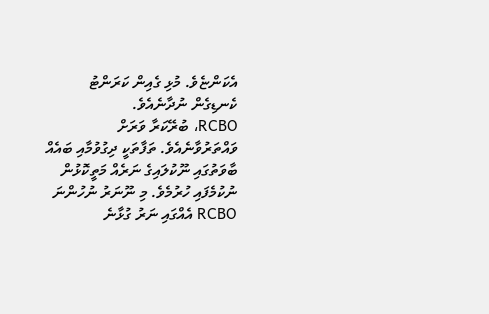އެކަންޏެވެ. މުޅި ގެއިން ކަރަންޓު ކެނޑިގެން ނުދާނެއެވެ.
RCBO، ބުރޭކަރާ ވަރަށް ވައްތަރުވާނެއެވެ. ތަފާތަކީ ދިގުވުމާއި ބައެއް ބާވަތުގައި ނޫކުލައިގެ ނަރެއް މަތީކޮޅުން ނުކުމެފައި ހުރުމެވެ. މި ނޫނަރު ނުހުންނަ RCBO އެއްގައި ނަރު ގުޅާނެ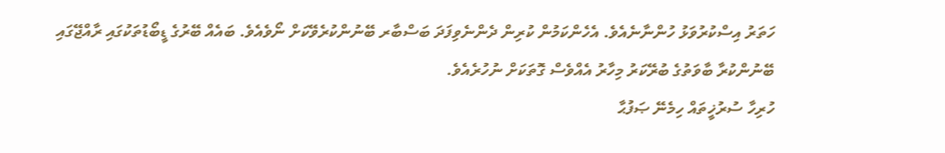ހަތަރު އިސްކުރުވަޅު ހުންނާނެއެވެ. އެހެންކަމުން ކުރިން ދެންނެވިފަދަ ބަސްބާރ ބޭނުންކުރެވޭކަށް ނޯވެއެވެ. ބައެއް ބޭރުގެ ޑީބޯޑުތަކުގައި ރާއްޖޭގައި ބޭނުންކުރާ ބާވަތުގެ ބުރޭކަރު މިހާރު އެއްވެސް ގޮތަކަށް ނުހުރެއެވެ.
ހުރިހާ ސުރުޚީތައް ހިމެނޭ ޞަފުޙާ